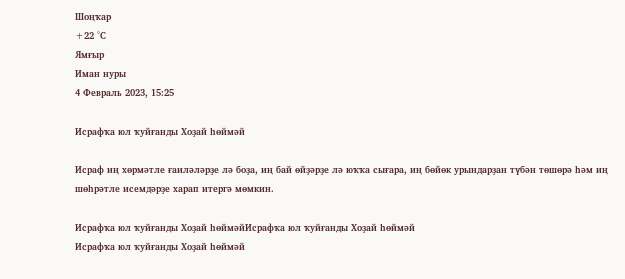Шоңҡар
+22 °С
Ямғыр
Иман нуры
4 Февраль 2023, 15:25

Исрафҡа юл ҡуйғанды Хоҙай һөймәй

Исраф иң хөрмәтле ғаиләләрҙе лә боҙа, иң бай өйҙәрҙе лә юҡҡа сығара, иң бөйөк урындарҙан түбән төшөрә һәм иң шөһрәтле исемдәрҙе харап итергә мөмкин.

Исрафҡа юл ҡуйғанды Хоҙай һөймәйИсрафҡа юл ҡуйғанды Хоҙай һөймәй
Исрафҡа юл ҡуйғанды Хоҙай һөймәй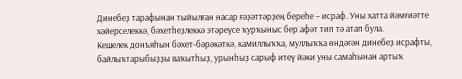Динебеҙ тарафынан тыйылған насар ғәҙәттәрҙең береһе – исраф. Уны хатта йәмғиәтте хәйерселеккә, бәхетһеҙлеккә этәреүсе ҡурҡыныс бер афәт тип тә атап була.
Кешелек донъяһын бәхет-бәрәкәткә, камиллыҡҡа, муллыҡҡа өндәгән динебеҙ исрафты, байлыҡтарыбыҙҙы ваҡытһыҙ, урынһыҙ сарыф итеү йәки уны самаһынан артыҡ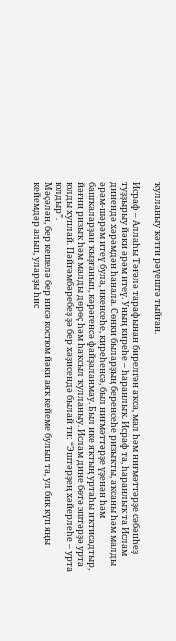ҡулланыу ҡәтғи рәүештә тыйған.

Исраф – Аллаһы Тәғәлә тарафынан бирелгән аҡса, мал һәм ниғмәттәрҙе сәбәпһеҙ туҙҙырыу йәки әрәм итеү. Уның киреһе – һаранлыҡ. Исраф та, һаранлыҡ та Ислам динендә хәрәмдән һанала. Сөнки быларҙың беренсеһе ризыҡты, аҡсаны һәм малды әрәм-шәрәм итеү була, икенсеһе, киреһенсә, был ниғмәттәрҙе үҙенән һәм башҡаларҙан ҡыҙғанып, кәрәгенсә файҙаланмау. Был ике яҡтың уртаһы иҡтисадтыр, йәғни ризыҡ һәм малды дөрөҫ һәм һаҡсыл ҡулланыу. Ислам дине бөтә эштәрҙә урта юлды хуплай. Пәйғәмбәребеҙ ҙә бер хәҙисендә былай ти: “Эштәрҙең хәйерлеһе – урта юлдыр”.
Мәҫәлән, бер кешелә бер нисә костюм йәки аяҡ кейеме булып та, ул бик күп яңы кейемдәр алып, уларҙы һис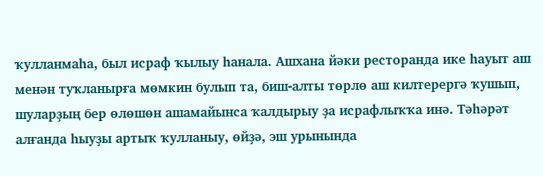ҡулланмаһа, был исраф ҡылыу һанала. Ашхана йәки ресторанда ике һауыт аш менән туҡланырға мөмкин булып та, биш-алты төрлө аш килтерергә ҡушып, шуларҙың бер өлөшөн ашамайынса ҡалдырыу ҙа исрафлыҡҡа инә. Тәһәрәт алғанда һыуҙы артыҡ ҡулланыу, өйҙә, эш урынында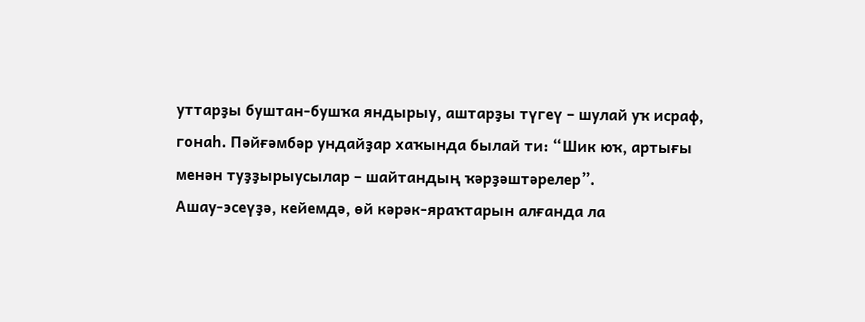уттарҙы буштан-бушҡа яндырыу, аштарҙы түгеү – шулай уҡ исраф, гонаһ. Пәйғәмбәр ундайҙар хаҡында былай ти: “Шик юҡ, артығы менән туҙҙырыусылар – шайтандың ҡәрҙәштәрелер”.
Ашау-эсеүҙә, кейемдә, өй кәрәк-яраҡтарын алғанда ла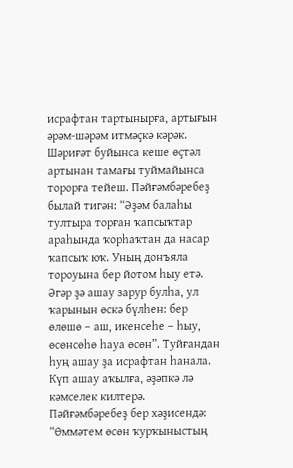исрафтан тартынырға, артығын әрәм-шәрәм итмәҫкә кәрәк. Шәриғәт буйынса кеше өҫтәл артынан тамағы туймайынса торорға тейеш. Пәйғәмбәребеҙ былай тигән: “Әҙәм балаһы тултыра торған ҡапсыҡтар араһында ҡорһаҡтан да насар ҡапсыҡ юҡ. Уның донъяла тороуына бер йотом һыу етә. Әгәр ҙә ашау зарур булһа, ул ҡарынын өскә бүлһен: бер өлөшө – аш, икенсеһе – һыу, өсөнсөһө һауа өсөн”. Туйғандан һуң ашау ҙа исрафтан һанала. Күп ашау аҡылға, әҙәпкә лә кәмселек килтерә. Пәйғәмбәребеҙ бер хәҙисендә: “Өммәтем өсөн ҡурҡыныстың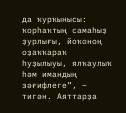да ҡурҡынысы: ҡорһаҡтың самаһыҙ ҙурлығы, йоҡоноң оҙаҡҡараҡ һуҙылыуы, ялҡаулыҡ һәм имандың зәғифлеге”, – тигән. Аяттарҙа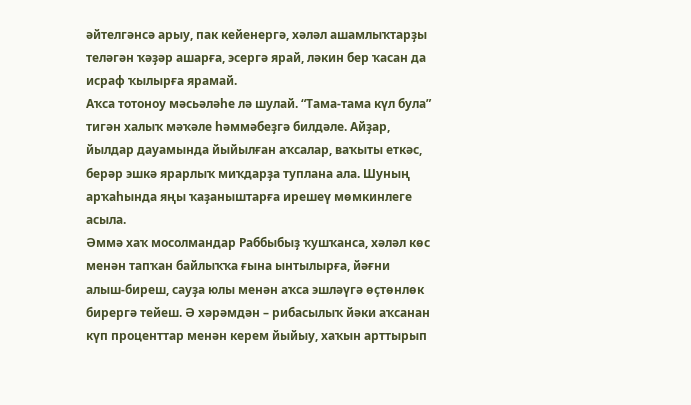әйтелгәнсә арыу, пак кейенергә, хәләл ашамлыҡтарҙы теләгән ҡәҙәр ашарға, эсергә ярай, ләкин бер ҡасан да исраф ҡылырға ярамай.
Аҡса тотоноу мәсьәләһе лә шулай. “Тама-тама күл була” тигән халыҡ мәҡәле һәммәбеҙгә билдәле. Айҙар, йылдар дауамында йыйылған аҡсалар, ваҡыты еткәс, берәр эшкә ярарлыҡ миҡдарҙа туплана ала. Шуның арҡаһында яңы ҡаҙаныштарға ирешеү мөмкинлеге асыла.
Әммә хаҡ мосолмандар Раббыбыҙ ҡушҡанса, хәләл көс менән тапҡан байлыҡҡа ғына ынтылырға, йәғни алыш-биреш, сауҙа юлы менән аҡса эшләүгә өҫтөнлөк бирергә тейеш. Ә хәрәмдән – рибасылыҡ йәки аҡсанан күп проценттар менән керем йыйыу, хаҡын арттырып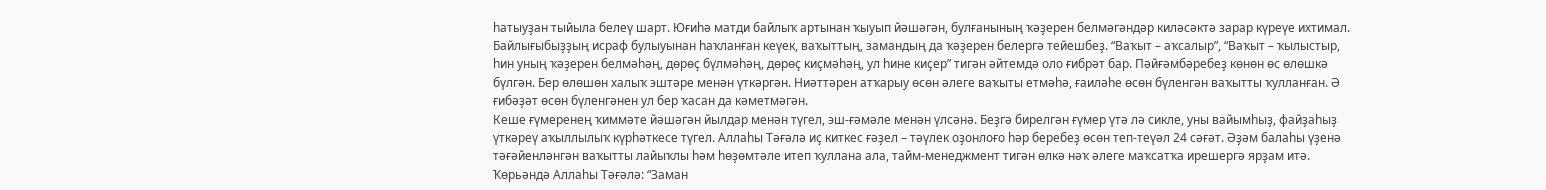һатыуҙан тыйыла белеү шарт. Юғиһә матди байлыҡ артынан ҡыуып йәшәгән, булғанының ҡәҙерен белмәгәндәр киләсәктә зарар күреүе ихтимал.
Байлығыбыҙҙың исраф булыуынан һаҡланған кеүек, ваҡыттың, замандың да ҡәҙерен белергә тейешбеҙ. “Ваҡыт – аҡсалыр”, “Ваҡыт – ҡылыстыр, һин уның ҡәҙерен белмәһәң, дөрөҫ бүлмәһәң, дөрөҫ киҫмәһәң, ул һине киҫер” тигән әйтемдә оло ғибрәт бар. Пәйғәмбәребеҙ көнөн өс өлөшкә бүлгән. Бер өлөшөн халыҡ эштәре менән үткәргән. Ниәттәрен атҡарыу өсөн әлеге ваҡыты етмәһә, ғаиләһе өсөн бүленгән ваҡытты ҡулланған. Ә ғибәҙәт өсөн бүленгәнен ул бер ҡасан да кәметмәгән.
Кеше ғүмеренең ҡиммәте йәшәгән йылдар менән түгел, эш-ғәмәле менән үлсәнә. Беҙгә бирелгән ғүмер үтә лә сикле, уны вайымһыҙ, файҙаһыҙ үткәреү аҡыллылыҡ күрһәткесе түгел. Аллаһы Тәғәлә иҫ киткес ғәҙел – тәүлек оҙонлоғо һәр беребеҙ өсөн теп-теүәл 24 сәғәт. Әҙәм балаһы үҙенә тәғәйенләнгән ваҡытты лайыҡлы һәм һөҙөмтәле итеп ҡуллана ала, тайм-менеджмент тигән өлкә нәҡ әлеге маҡсатҡа ирешергә ярҙам итә.
Ҡөрьәндә Аллаһы Тәғәлә: “Заман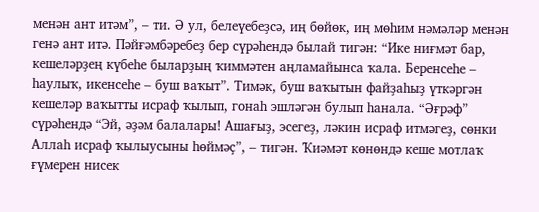менән ант итәм”, – ти. Ә ул, белеүебеҙсә, иң бөйөк, иң мөһим нәмәләр менән генә ант итә. Пәйғәмбәребеҙ бер сүрәһендә былай тигән: “Ике ниғмәт бар, кешеләрҙең күбеһе быларҙың ҡиммәтен аңламайынса ҡала. Беренсеһе – һаулыҡ, икенсеһе – буш ваҡыт”. Тимәк, буш ваҡытын файҙаһыҙ үткәргән кешеләр ваҡытты исраф ҡылып, гонаһ эшләгән булып һанала. “Әғрәф” сүрәһендә “Эй, әҙәм балалары! Ашағыҙ, эсегеҙ, ләкин исраф итмәгеҙ, сөнки Аллаһ исраф ҡылыусыны һөймәҫ”, – тигән. Ҡиәмәт көнөндә кеше мотлаҡ ғүмерен нисек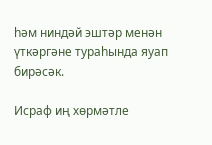һәм ниндәй эштәр менән үткәргәне тураһында яуап бирәсәк.

Исраф иң хөрмәтле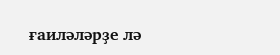ғаиләләрҙе лә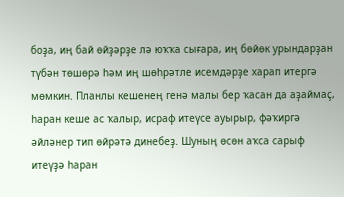боҙа, иң бай өйҙәрҙе лә юҡҡа сығара, иң бөйөк урындарҙан түбән төшөрә һәм иң шөһрәтле исемдәрҙе харап итергә мөмкин. Планлы кешенең генә малы бер ҡасан да аҙаймаҫ, һаран кеше ас ҡалыр, исраф итеүсе ауырыр, фәҡиргә әйләнер тип өйрәтә динебеҙ. Шуның өсөн аҡса сарыф итеүҙә һаран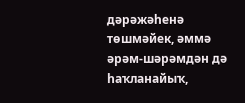дәрәжәһенә төшмәйек, әммә әрәм-шәрәмдән дә һаҡланайыҡ,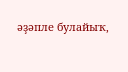әҙәпле булайыҡ,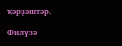ҡәрҙәштәр.

Филүзә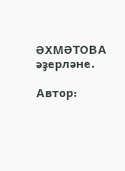ӘХМӘТОВА әҙерләне.

Автор: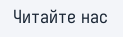Читайте нас